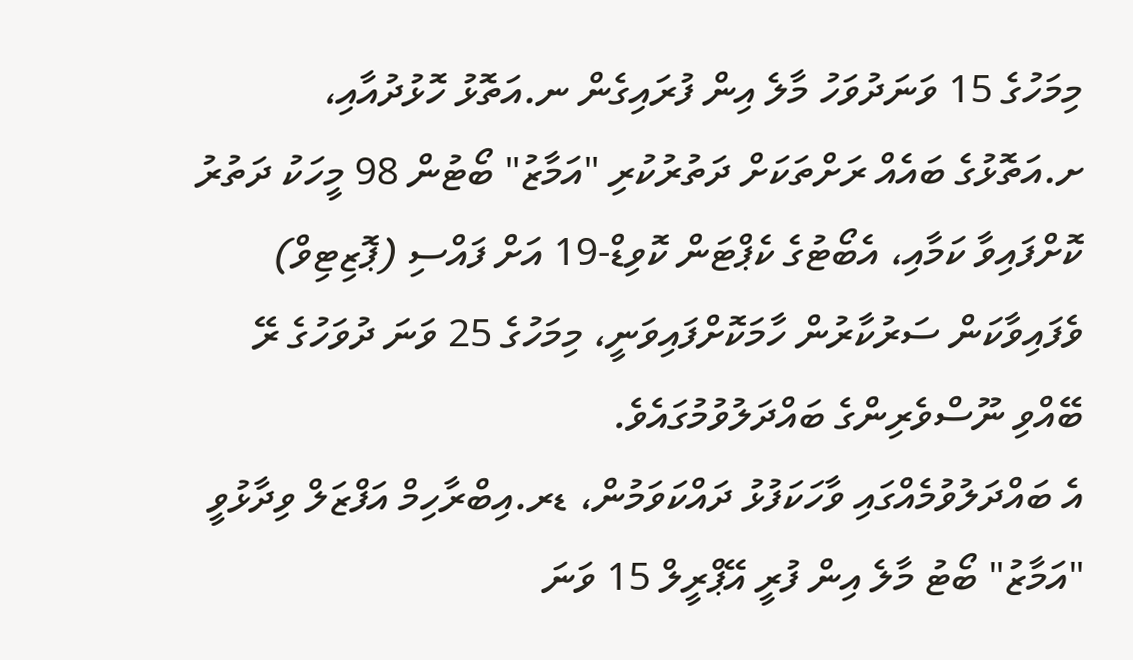މިމަހުގެ 15 ވަނަދުވަހު މާލެ އިން ފުރައިގެން ނ.އަތޮޅު ހޮޅުދުއާއި، ށ.އަތޮޅުގެ ބައެއް ރަށްތަކަށް ދަތުރުކުރި "އަމާޒު" ބޯޓުން 98 މީހަކު ދަތުރު ކޮށްފައިވާ ކަމާއި، އެބޯޓުގެ ކެޕްޓަން ކޮވިޑް-19 އަށް ފައްސި (ޕޮޒިޓިވް) ވެފައިވާކަން ސަރުކާރުން ހާމަކޮށްފައިވަނީ، މިމަހުގެ 25 ވަނަ ދުވަހުގެ ރޭ ބޭއްވި ނޫސްވެރިންގެ ބައްދަލުވުމުގައެވެ.
އެ ބައްދަލުވުމެއްގައި ވާހަކަފުޅު ދައްކަވަމުން، ޑރ.އިބްރާހިމް އަފްޒަލް ވިދާޅުވީ "އަމާޒު" ބޯޓު މާލެ އިން ފުރީ އޭޕްރީލް 15 ވަނަ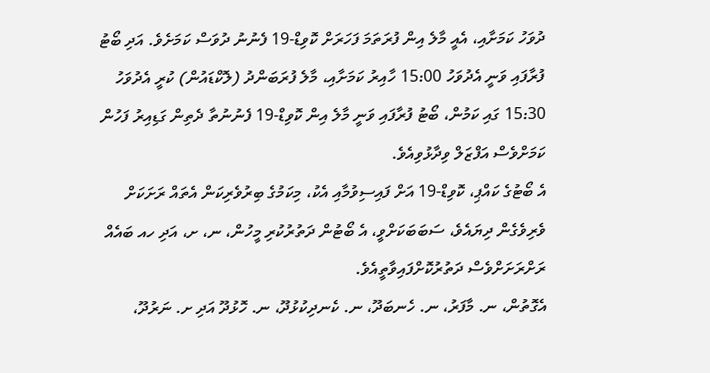ދުވަހު ކަމަށާއި، އެއީ މާލެ އިން ފުރަތަމަ ފަހަރަށް ކޮވިޑް-19 ފެނުނު ދުވަސް ކަމަށެވެ. އަދި ބޯޓު ފުރާފައި ވަނީ އެދުވަހު 15:00 ހާއިރު ކަމަށާއި، މާލެ ފުރަބަންދު (ލޮކްޑައުން) ކުރީ އެދުވަހު 15:30 ގައި ކަމުން، ބޯޓު ފުރާފައި ވަނީ މާލެ އިން ކޮވިޑް-19 ފެނުނުތާ ދެތިން ގަޑިއިރު ފަހުން ކަމަށްވެސް އަފްޒަލް ވިދާޅުވިއެވެ.
އެ ބޯޓުގެ ކައްޕި، ކޮވިޑް-19 އަށް ފައިސިވުމާއި އެކު، މިކަމުގެ ބިރުވެރިކަން އެތައް ރަށަކަށް ވެރިވެގެން ދިޔައެވެ، ސަބަބަކަށްވީ، އެ ބޯޓުން ދަތުރުކުރި މީހުން، ނ، ށ، އަދި ހއ ބައެއް ރަށްރަށަށްވެސް ދަތުރުކޮށްފައިވާތީއެވެ.
އެގޮތުން، ނ. މާފަރު، ނ. ހެނބަދޫ، ނ. ކެނދިކުޅުދޫ، ނ. ހޮޅުދޫ އަދި ށ. ނަރުދޫ،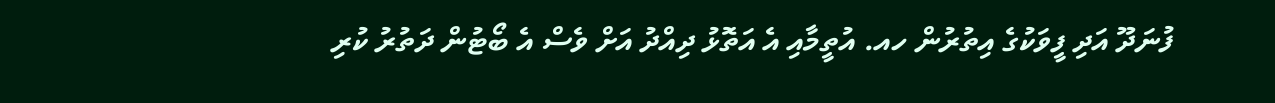ފުނަދޫ އަދި ފީވަކުގެ އިތުރުން ހއ. އުތީމާއި އެ އަތޮޅު ދިއްދު އަށް ވެސް އެ ބޯޓުން ދަތުރު ކުރި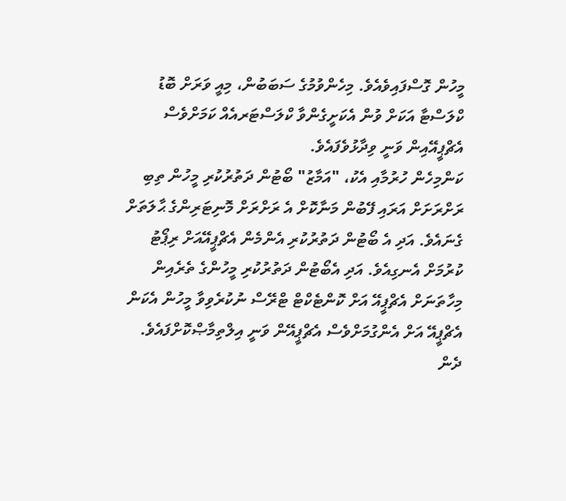މީހުން ގޮސްފައިވެއެވެ. މިހެންވުމުގެ ސަބަބުން، މިއީ ވަރަށް ބޮޑު ކްލަސްޓާ އަކަށް ވުން އެކަށީގެންވާ ކްލަސްޓަރއެއް ކަމަށްވެސް އެޗްޕީއޭއިން ވަނީ ވިދާޅުވެފައެވެ.
ކަންމިހެން ހުރުމާއި އެކު، "އަމާޒު" ބޯޓުން ދަތުރުކުރި މީހުން ތިބި ރަށްރަށަށް އަރައި ފޭބުން މަނާކޮށް އެ ރަށްރަށް މޮނިޓަރިންގެ ޙާލަތަށް ގެނައެވެ. އަދި އެ ބޯޓުން ދަތުރުކުރި އެންމެން އެޗްޕީއޭއަށް ރިޕޯޓު ކުރުމަށް އެނގިއެވެ. އަދި އެބޯޓުން ދަތުރުކުރި މީހުންގެ ތެރެއިން މިހާތަނަށް އެޗްޕީއޭ އަށް ކޮންޓެކްޓް ޓްރޭސް ނުކުރެވިވާ މީހުން އެކަން އެޗްޕީއޭ އަށް އެންގުމަށްވެސް އެޗްޕީއޭން ވަނީ އިލްތިމާޞްކޮށްފައެވެ.
ދެން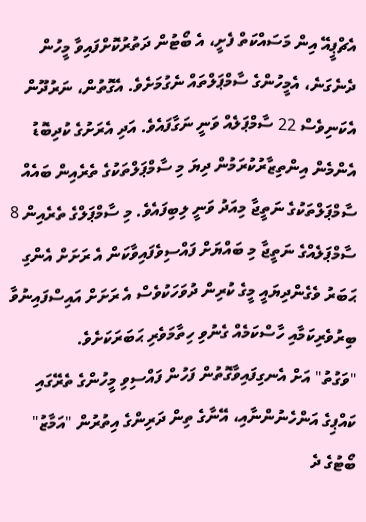އެޗްޕީއޭ އިން މަސައްކަތް ފެށީ، އެ ބޯޓުން ދަތުރުކޮށްފައިވާ މީހުން ދެނެގަނެ، އެމީހުންގެ ސާމްޕަލްތައް ނެގުމަށެވެ. އެގޮތުން، ނަރުދޫން އެކަނިވެސް 22 ސާމްޕަލެއް ވަނީ ނަގާފައެވެ. އަދި އެރަށުގެ ކުދިބޮޑު އެންމެން އިންތިޒާރުކުރަމުން ދިޔަ މި ސާމްޕަލްތަކުގެ ތެރެއިން ބައެއް ސާމްޕަލްތަކުގެ ނަތީޖާ މިއަދު ވަނީ ލިބިފައެވެ. މި ސާމްޕަލްގެ ތެރެއިން 8 ސާމްޕަލެއްގެ ނަތީޖާ މި ބައްޔަށް ފައްސިވެފައިވާކަން އެ ރަށަށް އެންގި ޙަބަރު ވެގެންދިޔައީ މީގެ ކުރިން ދުވަހަކުވެސް އެ ރަށަށް އައިސްފައިނުވާ ބިރުވެރިކަމާއި ހާސްކަމެއް ގެނުވި ހިތާމަވެރި ޙަބަރަކަށެވެ.
"ވަގުތު" އަށް އެނގިފައިވާގޮތުން ފަހުން ފައްސިވި މީހުންގެ ތެރޭގައި ކައްޕިގެ އަންހެނުންނާއި، އޭނާގެ ތިން ދަރިންގެ އިތުރުން "އަމާޒު" ބޯޓުގެ ދެ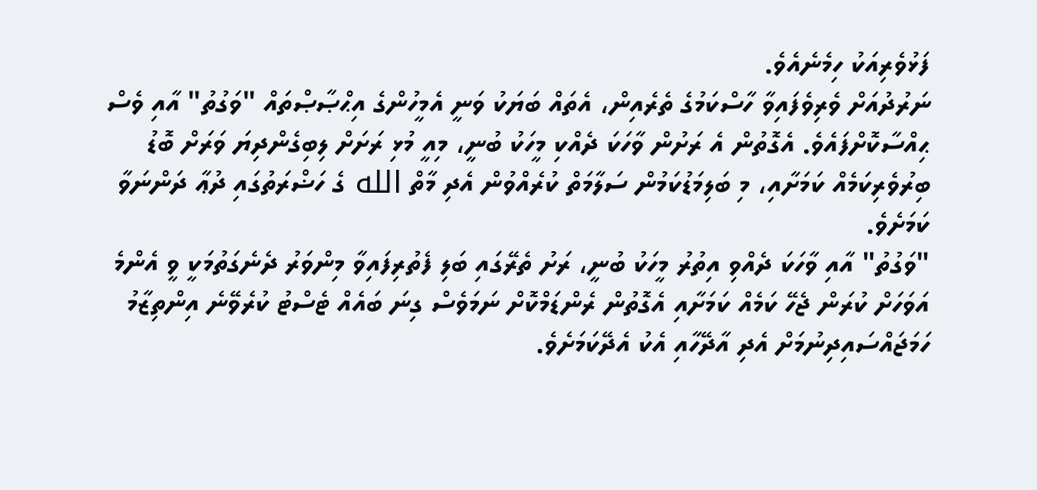ފަޅުވެރިއަކު ހިމެނެއެވެ.
ނަރުދުއަށް ވެރިވެފައިވާ ހާސްކަމުގެ ތެރެއިން، އެތައް ބަޔަކު ވަނީ އެމީހުންގެ އިޙްޞާޞްތައް "ވަގުތު" އާއި ވެސް ޙިއްސާކޮށްފައެވެ. އެގޮތުން އެ ރަށުން ވާހަކަ ދެއްކި މީހަކު ބުނީ، މިއީ މުޅި ރަށަށް ލިބިގެންދިޔަ ވަރަށް ބޮޑު ބިރުވެރިކަމެއް ކަމަށާއި، މި ބަލިމަޑުކަމުން ސަލާމަތް ކުރެއްވުން އެދި މާތް الله ގެ ހަޟްރަތުގައި ދުޢާ ދަންނަވާ ކަމަށެވެ.
"ވަގުތު" އާއި ވާހަކަ ދެއްވި އިތުރު މީހަކު ބުނީ، ރަށު ތެރޭގައި ބަލި ފެތުރިފައިވާ މިންވަރު ދެނެގަތުމަކީ ވީ އެންމެ އަވަހަށް ކުރަން ޖެހޭ ކަމެއް ކަމަށާއި އެގޮތުން ރެންޑަމްކޮށް ނަމަވެސް ގިނަ ބައެއް ޓެސްޓު ކުރެވޭނެ އިންތިޒާމު ހަމަޖައްސައިދިނުމަށް އެދި އާދޭހާއި އެކު އެދޭކަމަށެވެ.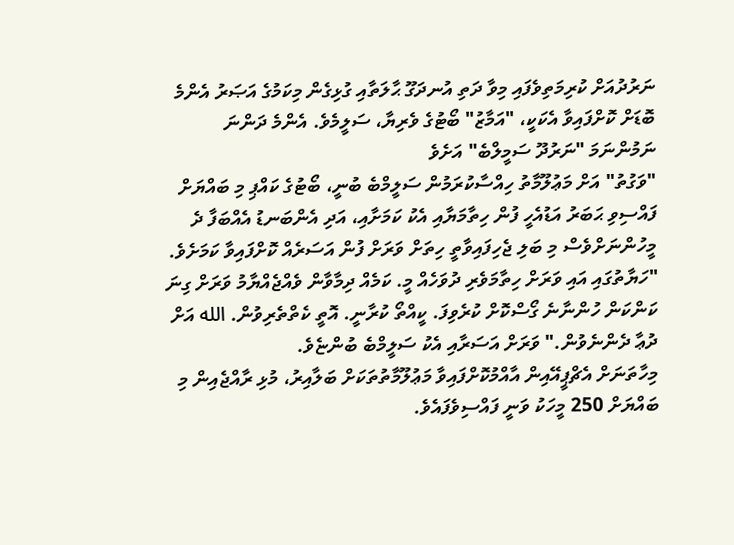ނަރުދުއަށް ކުރިމަތިވެފައި މިވާ ދަތި އުނދަގޫ ޙާލަތާއި ގުޅިގެން މިކަމުގެ އަޞަރު އެންމެ ބޮޑަށް ކޮށްފައިވާ އެކަކީ، "އަމާޒު" ބޯޓުގެ ވެރިޔާ، ސަލީމެވެ. އެންމެ ދަންނަ ނަމުންނަމަ "ނަރުދޫ ސަމީލްބެ" އަށެވެ
"ވަގުތު" އަށް މަޢުލޫމާތު ހިއްސާކުރަމުން ސަލީމްބެ ބުނީ، ބޯޓުގެ ކައްޕި މި ބައްޔަށް ފައްސިވި ޙަބަރު އަޑުއެހީ ފުން ހިތާމަޔާއި އެކު ކަމަށާއި، އަދި އެންބަނޑު އެއްބަފާ ދެ މީހުންނަށްވެސް މި ބަލި ޖެހިފައިވާތީ ހިތަށް ވަރަށް ފުން އަސަރެއް ކޮށްފައިވާ ކަމަށެވެ.
"ހަޔާތުގައި އައި ވަރަށް ހިތާމަވެރި ދުވަހެއް މީ. ކަމެއް ދިމާވާން ވެއްޖެއްޔާމު ވަރަށް ގިނަ ކަންކަން ހުންނާނެ ގޯސްކޮށް ކުރެވިފަ. ކީއްތޯ ކުރާނީ. އޮތީ ކެތްތެރިވުން. الله އަށް ދުޢާ ދެންނެވުން." ވަރަށް އަސަރާއި އެކު ސަލީމްބެ ބުންޏެވެ.
މިހާތަނަށް އެޗްޕީއޭއިން އާއްމުކޮށްފައިވާ މަޢުލޫމާތުތަކަށް ބަލާއިރު، މުޅި ރާއްޖެއިން މި ބައްޔަށް 250 މީހަކު ވަނީ ފައްސިވެފައެވެ.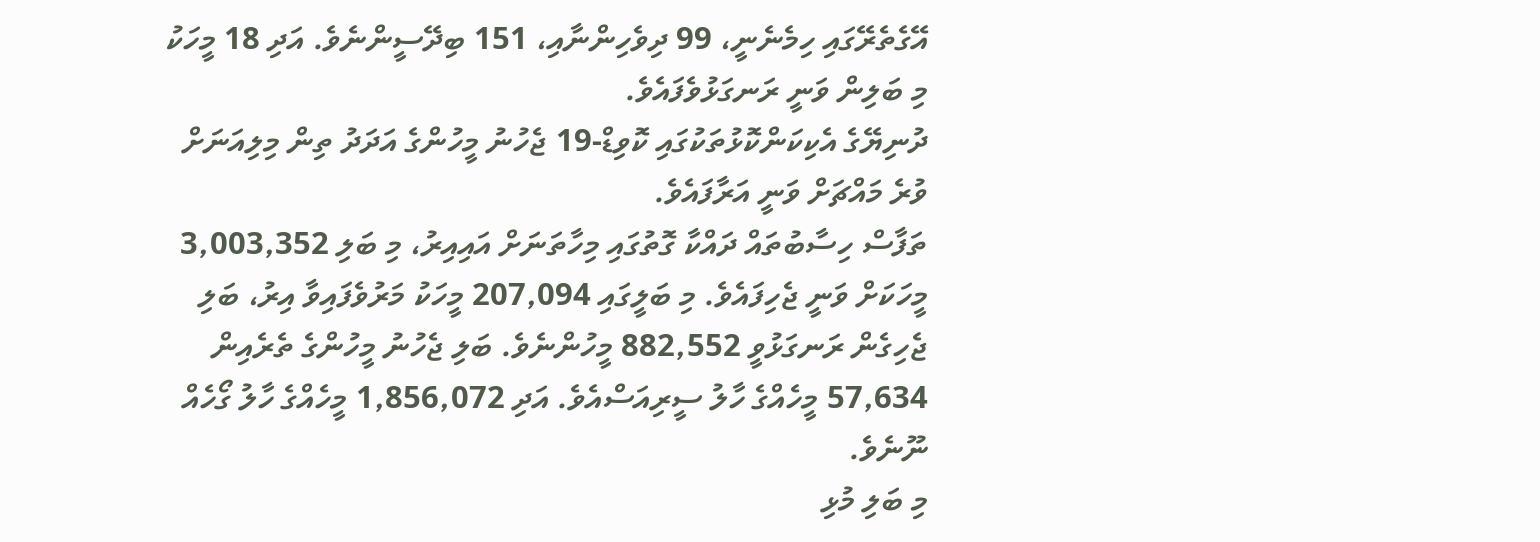އޭގެތެރޭގައި ހިމެނެނީ، 99 ދިވެހިންނާއި، 151 ބިދޭސީންނެވެ. އަދި 18 މީހަކު މި ބަލިން ވަނީ ރަނގަޅުވެފައެވެ.
ދުނިޔޭގެ އެކިކަންކޮޅުތަކުގައި ކޮވިޑް-19 ޖެހުނު މީހުންގެ އަދަދު ތިން މިލިއަނަށް ވުރެ މައްޗަށް ވަނީ އަރާފައެވެ.
ތަފާސް ހިސާބުތައް ދައްކާ ގޮތުގައި މިހާތަނަށް އައިއިރު، މި ބަލި 3,003,352 މީހަކަށް ވަނީ ޖެހިފައެވެ. މި ބަލީގައި 207,094 މީހަކު މަރުވެފައިވާ އިރު، ބަލި ޖެހިގެން ރަނގަޅުވީ 882,552 މީހުންނެވެ. ބަލި ޖެހުނު މީހުންގެ ތެރެއިން 57,634 މީހެއްގެ ހާލު ސީރިއަސްއެވެ. އަދި 1,856,072 މީހެއްގެ ހާލު ގޯހެއް ނޫނެވެ.
މި ބަލި މުޅި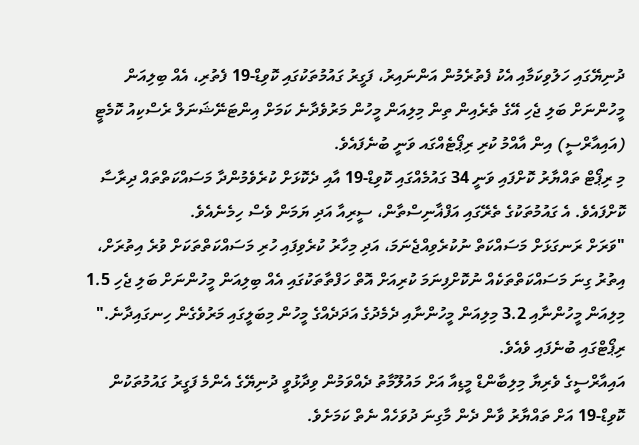ދުނިޔޭގައި ހަލުވިކަމާއި އެކު ފެތުރެމުން އަންނައިރު، ފަގީރު ގައުމުތަކުގައި ކޮވިޑް-19 ފެތުރި، އެއް ބިލިއަން މީހުންނަށް ބަލި ޖެހި އޭގެ ތެރެއިން ތިން މިލިއަން މީހުން މަރުވެދާނެ ކަމަށް އިންޓަނޭޝަނަލް ރެސްކިއު ކޮމެޓީ (އައިއާރްސީ) އިން އާއްމު ކުރި ރިޕޯޓެއްގައ ވަނީ ބުނެފައެވެ.
މި ރިޕޯޓް ތައްޔާރު ކޮށްފައި ވަނީ 34 ގައުމެއްގައި ކޮވިޑް-19 އާއި ދެކޮޅަށް ކުރެވެމުންދާ މަސައްކަތްތައް ދިރާސާ ކޮށްފައެވެ. އެ ގައުމުތަކުގެ ތެރޭގައި އަފްޣާނިސްތާން، ސީރިއާ އަދި ޔަމަން ވެސް ހިމެނެއެވެ.
"ވަރަށް ރަނގަޅަށް މަސައްކަތް ނުކުރެވިއްޖެނަމަ، އަދި މިހާރު ކުރެވިފައި ހުރި މަސައްކަތްތަކަށް ވުރެ އިތުރަށް، އިތުރު ގިނަ މަސައްކަތްތަކެއް ނުކޮށްފިނަމަ ކުރިއަށް އޮތް ހަފްތާތަކުގައި އެއް ބިލިއަން މީހުންނަށް ބަލި ޖެހި 1.5 މިލިއަން މީހުންނާއި 3.2 މިލިއަން މީހުންނާއި ދެމެދުގެ އަދަދެއްގެ މީހުން މިބަލީގައި މަރުވެގެން ހިނގައިދާނެ." ރިޕޯޓްގައި ބުނެފައި ވެއެވެ.
އައިއާރްސީގެ ވެރިޔާ މިލިބާންޑް މީޑިއާ އަށް މައުލޫމާތު ދެއްވަމުން ވިދާޅުވީ ދުނިޔޭގެ އެންމެ ފަގީރު ގައުމުތަކުން ކޮވިޑް-19 އަށް ތައްޔާރު ވާން ދެން މާގިނަ ދުވަހެއް ނެތް ކަމަށެވެ.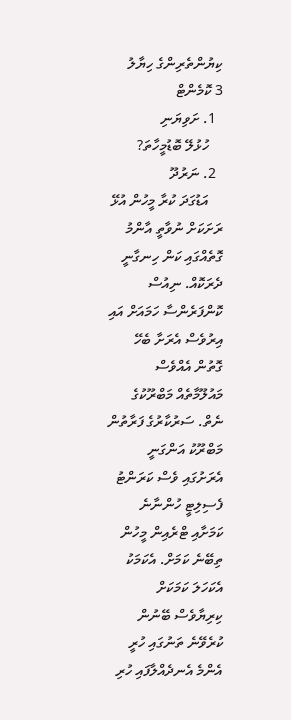ކިޔުންތެރިންގެ ހިޔާލު
3 ކޮމެންޓް
  1. ށަވިޔަނި
    ހުޅުލޭ ބޮޑުމީހާތަ?
  2. ނަރުދޫ
    އަޑުގަދަ ކުރާ މީހުން އުޅޭ ރަށަކަށް ނުވާތީ އާންމު ގޮތެއްގައި ކަން ހިނގާނީ ދެރަކޮއް. ނިއުސް ކޮންފަރެންސާ ހަމައަށް އައި އިރުވެސް އެރަށާ ބެހޭ ގޮތުން އެއްވެސް މައުލޫމާތެއް މަބްރޫކުގެ ނެތް. ސަރުކާރުގެ ފަރާތުން މަބްރޫކު އަންގަނީ އެރަށުގައި ވެސް ކަރަންޓު ފެސިލިޓީ ހުންނާނެ ކަމަށާއި ޓްރެއިން މީހުން ތިބޭނެ ކަމަށް. އެކަމަކު އެކަހަލަ ކަމަކަށް ކިރިޔާވެސް ބޭނުން ކުރެވޭނެ ތަނުގައި ހުރީ އެންމެ އެނދެއްލާފައި ހުރި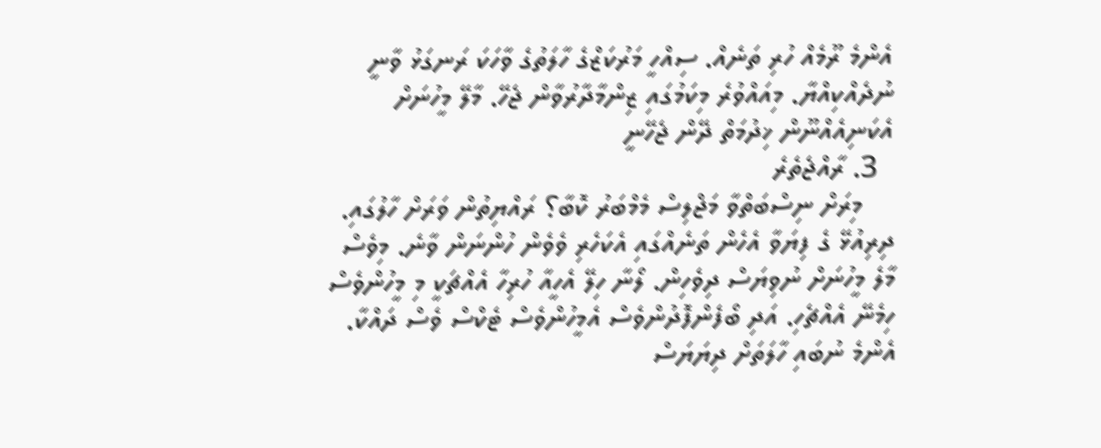އެންމެ ރޫމެއް ހުރި ތަނެއް. ސިއްހީ މަރުކަޒްގެ ހާލަތުގެ ވާހަކަ ރަނގަޅު ވާނީ ނުދެއްކިއްޔާ. މިއައްވުރެ މިކަމުގައި ޒިންމާދާރުވާން ޖެހޭ. މާލޭ މީހުނަށް އެކަނިއެއްނޫން ޚިދުމަތް ދޭން ޖެހޭނީ
  3. ރާއްޖެތެރެ
    މިރަށް ނިސްބަތްވާ މަޖްލިސް މެމްބަރު ކޮބާ؟ ރައްޔިތުން ވަރަށް ހާލުގައި. ދިރިއުޅޭ ގެ ފިޔަވާ އެހެން ތަނެއްގައި އެކަހެރި ވެވެން ހުންނަން ވާނެ. މިވެސް މާލެ މީހުނަށް ނުވިޔަސް ދިވެހިން. ލޯނާ ހިލޭ އެހީއާ ހުރިހާ އެއްޗަކީ މި މީހުންވެސް ހިމެނޭ އެއްޗެހި. އަދި ބޯފެންފޮދުންވެސް އެމީހުންވެސް ޓެކްސް ވެސް ދައްކާ. އެންމެ ނުބައި ހާލަތަށް ދިޔަޔަސް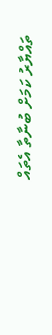ތައްޔާރު ކަމަށް ބުނާތާ އެތައް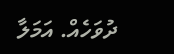ދުވަހެއް. އަމަލާ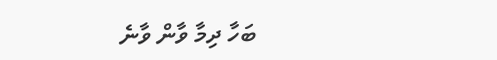ބަހާ ދިމާ ވާން ވާނެ